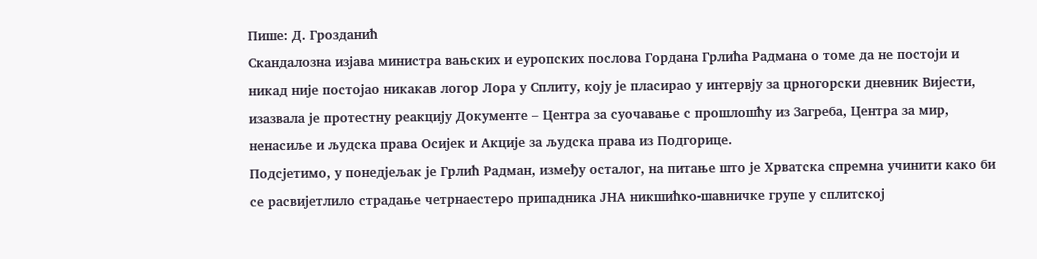Пише: Д. Грозданић
Скандалозна изјава министра вањских и еуропских послова Гордана Грлића Радмана о томе да не постоји и никад није постојао никакав логор Лора у Сплиту, коју је пласирао у интервју за црногорски дневник Вијести, изазвала је протестну реакцију Документе – Центра за суочавање с прошлошћу из Загреба, Центра за мир, ненасиље и људска права Осијек и Акције за људска права из Подгорице.
Подсјетимо, у понедјељак је Грлић Радман, између осталог, на питање што је Хрватска спремна учинити како би се расвијетлило страдање четрнаестеро припадника ЈНА никшићко-шавничке групе у сплитској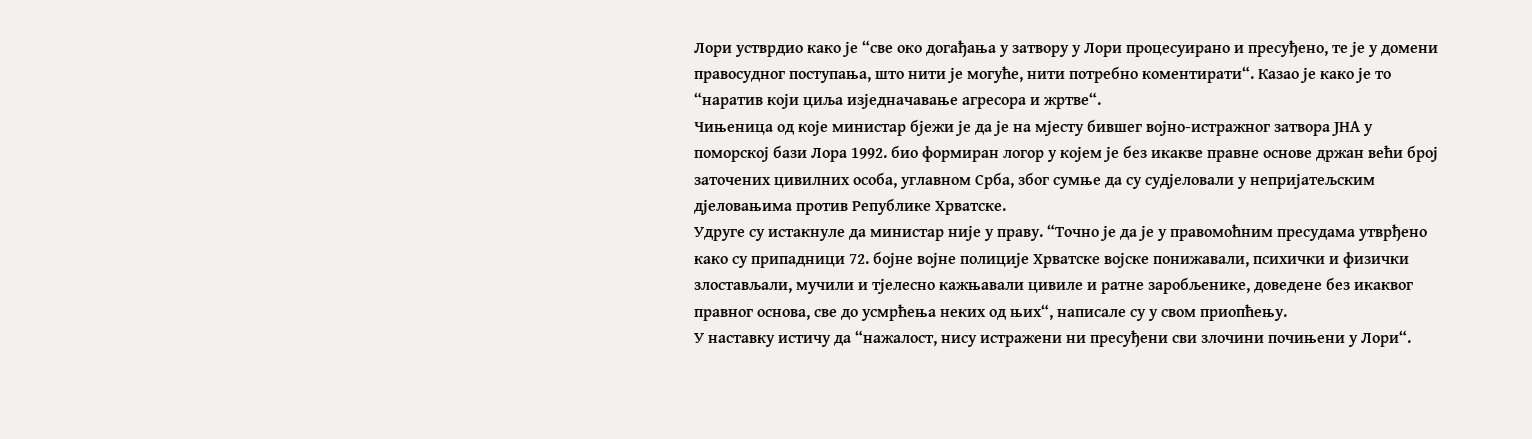Лори устврдио како је “све око догађања у затвору у Лори процесуирано и пресуђено, те је у домени правосудног поступања, што нити је могуће, нити потребно коментирати“. Казао је како је то “наратив који циља изједначавање агресора и жртве“.
Чињеница од које министар бјежи је да је на мјесту бившег војно-истражног затвора ЈНА у поморској бази Лора 1992. био формиран логор у којем је без икакве правне основе држан већи број заточених цивилних особа, углавном Срба, због сумње да су судјеловали у непријатељским дјеловањима против Републике Хрватске.
Удруге су истакнуле да министар није у праву. “Точно је да је у правомоћним пресудама утврђено како су припадници 72. бојне војне полиције Хрватске војске понижавали, психички и физички злостављали, мучили и тјелесно кажњавали цивиле и ратне заробљенике, доведене без икаквог правног основа, све до усмрћења неких од њих“, написале су у свом приопћењу.
У наставку истичу да “нажалост, нису истражени ни пресуђени сви злочини почињени у Лори“.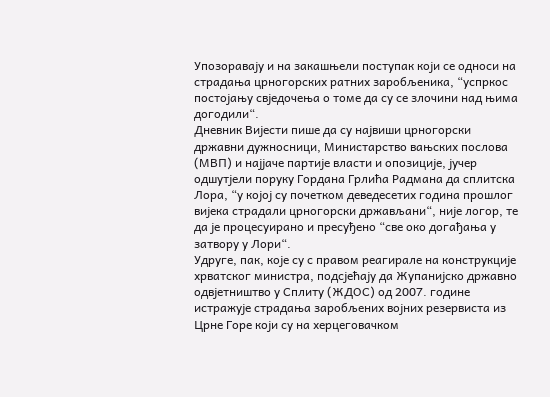Упозоравају и на закашњели поступак који се односи на страдања црногорских ратних заробљеника, “успркос постојању свједочења о томе да су се злочини над њима догодили“.
Дневник Вијести пише да су највиши црногорски државни дужносници, Министарство вањских послова (МВП) и најјаче партије власти и опозиције, јучер одшутјели поруку Гордана Грлића Радмана да сплитска Лора, “у којој су почетком деведесетих година прошлог вијека страдали црногорски држављани“, није логор, те да је процесуирано и пресуђено “све око догађања у затвору у Лори“.
Удруге, пак, које су с правом реагирале на конструкције хрватског министра, подсјећају да Жупанијско државно одвјетништво у Сплиту (ЖДОС) од 2007. године истражује страдања заробљених војних резервиста из Црне Горе који су на херцеговачком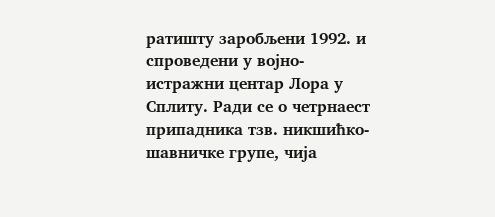ратишту заробљени 1992. и спроведени у војно-истражни центар Лора у Сплиту. Ради се о четрнаест припадника тзв. никшићко-шавничке групе, чија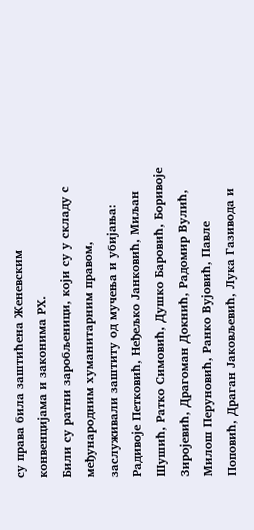су права била заштићена Женевским конвенцијама и законима РХ.
Били су ратни заробљеници, који су у складу с међународним хуманитарним правом, заслуживали заштиту од мучења и убијања: Радивоје Петковић, Неђељко Јанковић, Миљан Шушић, Ратко Симовић, Душко Баровић, Боривоје Зиројевић, Драгоман Докнић, Радомир Вулић, Милош Перуновић, Ранко Вујовић, Павле Поповић, Драган Јаковљевић, Лука Газивода и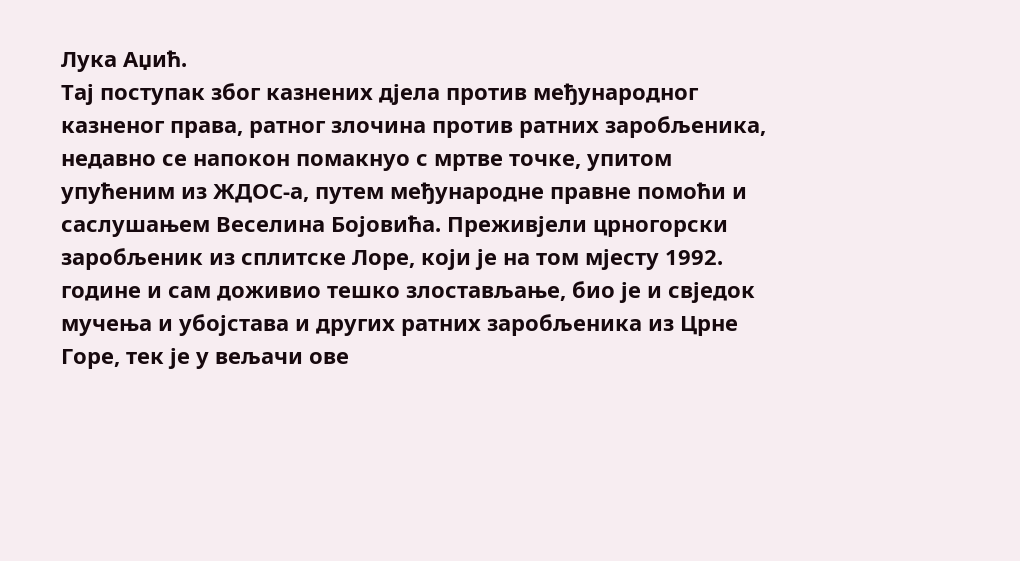Лука Аџић.
Тај поступак због казнених дјела против међународног казненог права, ратног злочина против ратних заробљеника, недавно се напокон помакнуо с мртве точке, упитом упућеним из ЖДОС-а, путем међународне правне помоћи и саслушањем Веселина Бојовића. Преживјели црногорски заробљеник из сплитске Лоре, који је на том мјесту 1992. године и сам доживио тешко злостављање, био је и свједок мучења и убојстава и других ратних заробљеника из Црне Горе, тек је у вељачи ове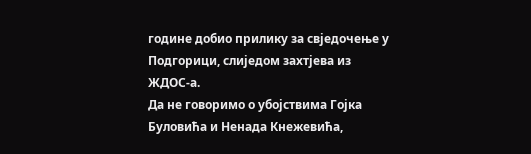године добио прилику за свједочење у Подгорици, слиједом захтјева из ЖДОС-а.
Да не говоримо о убојствима Гојка Буловића и Ненада Кнежевића,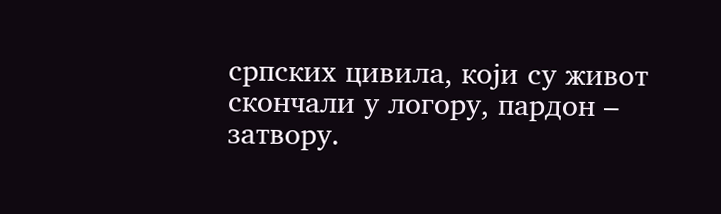српских цивила, који су живот скончали у логору, пардон – затвору.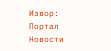Извор: Портал Новости